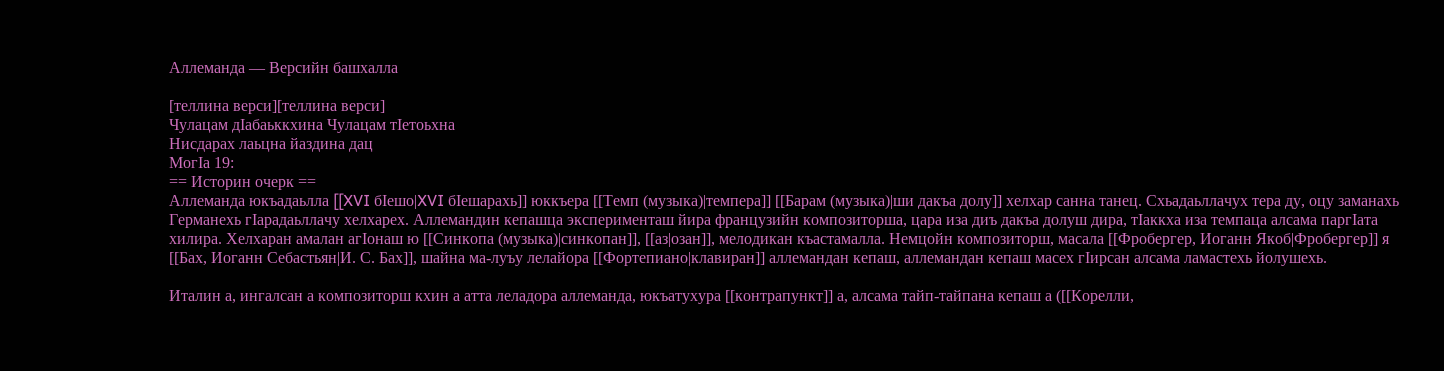Аллеманда — Версийн башхалла

[теллина верси][теллина верси]
Чулацам дӀабаьккхина Чулацам тӀетоьхна
Нисдарах лаьцна йаздина дац
МогӀа 19:
== Историн очерк ==
Аллеманда юкъадаьлла [[XVI бӀешо|XVI бӀешарахь]] юккъера [[Темп (музыка)|темпера]] [[Барам (музыка)|ши дакъа долу]] хелхар санна танец. Схьадаьллачух тера ду, оцу заманахь Германехь гӀарадаьллачу хелхарех. Аллемандин кепашца эксперименташ йира французийн композиторша, цара иза диъ дакъа долуш дира, тӀаккха иза темпаца алсама паргӀата хилира. Хелхаран амалан агӀонаш ю [[Синкопа (музыка)|синкопан]], [[аз|озан]], мелодикан къастамалла. Немцойн композиторш, масала [[Фробергер, Иоганн Якоб|Фробергер]] я [[Бах, Иоганн Себастьян|И. С. Бах]], шайна ма-луъу лелайора [[Фортепиано|клавиран]] аллемандан кепаш, аллемандан кепаш масех гӀирсан алсама ламастехь йолушехь.

Италин а, ингалсан а композиторш кхин а атта леладора аллеманда, юкъатухура [[контрапункт]] а, алсама тайп-тайпана кепаш а ([[Корелли,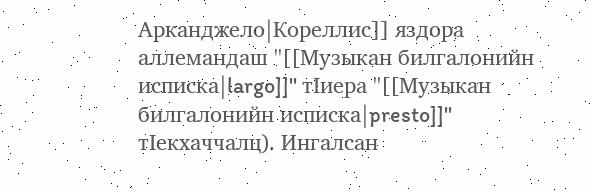Арканджело|Кореллис]] яздора аллемандаш ''[[Музыкан билгалонийн исписка|largo]]'' тӀиера ''[[Музыкан билгалонийн исписка|presto]]'' тӀекхаччалц). Ингалсан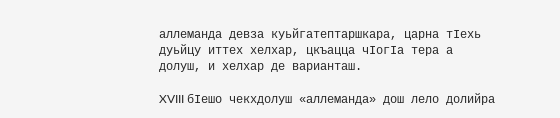аллеманда девза куьйгатептаршкара, царна тӀехь дуьйцу иттех хелхар, цкъацца чӀогӀа тера а долуш, и хелхар де варианташ.

XVIII бӀешо чекхдолуш «аллеманда» дош лело долийра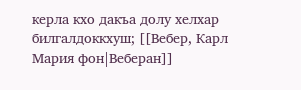керла кхо дакъа долу хелхар билгалдоккхуш; [[Вебер, Карл Мария фон|Веберан]]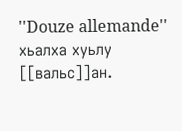''Douze allemande'' хьалха хуьлу [[вальс]]ан.